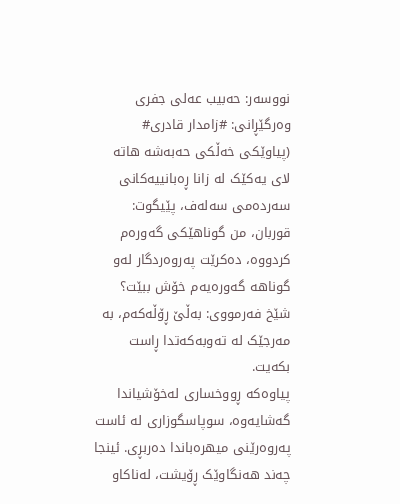نووسەر: حەبیب عەلی جفری
وەرگێڕانی: #زامدار قادری#
(پیاوێکی خەڵکی حەبەشە هاتە لای یەکێک لە زانا ڕەبانییەکانی سەردەمی سەلەف، پێیگوت: قوربان، من گوناهێکی گەورەم کردووە، دەکرێت پەروەردگار لەو گوناهە گەورەیەم خۆش ببێت؟
شێخ فەرمووی: بەڵێ ڕۆڵەکەم، بە مەرجێک لە تەوبەکەتدا ڕاست بکەیت.
پیاوەکە ڕووخساری لەخۆشیاندا گەشایەوە، سوپاسگوزاری لە ئاست پەروەرێنی میهرەباندا دەربڕی. ئینجا چەند هەنگاوێک ڕۆیشت، لەناکاو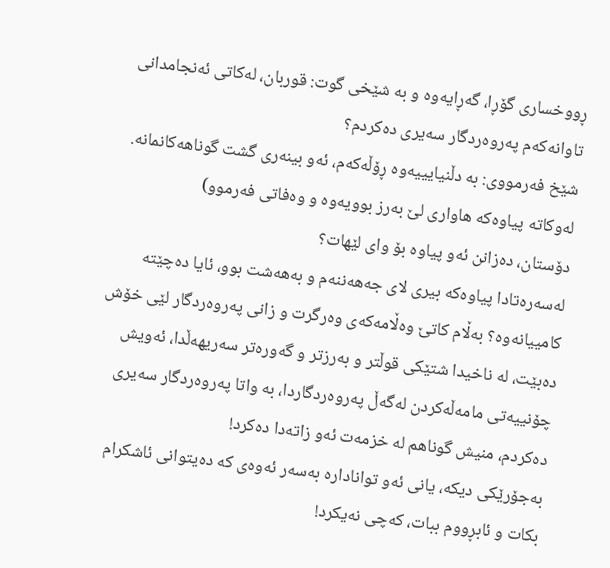ڕووخساری گۆڕا، گەڕایەوە و بە شێخی گوت: قوربان، لەکاتی ئەنجامدانی تاوانەکەم پەروەردگار سەیری دەکردم؟
شێخ فەرمووی: بە دڵنیایییەوە ڕۆڵەکەم، ئەو بینەری گشت گوناهەکانمانە.
لەوکاتە پیاوەکە هاواری لێ بەرز بوویەوە و وەفاتی فەرموو)
دۆستان، دەزانن ئەو پیاوە بۆ وای لێهات؟
لەسەرەتادا پیاوەکە بیری لای جەهەننەم و بەهەشت بوو، ئایا دەچێتە کامییانەوە؟ بەڵام کاتێ وەڵامەکەی وەرگرت و زانی پەروەردگار لێی خۆش دەبێت، لە ناخیدا شتێکی قوڵتر و بەرزتر و گەورەتر سەریهەڵدا، ئەویش چۆنییەتی مامەڵەکردن لەگەڵ پەروەردگاردا، بە واتا پەروەردگار سەیری دەکردم، منیش گوناهم لە خزمەت ئەو زاتەدا دەکرد!
بەجۆرێکی دیکە، یانی ئەو توانادارە بەسەر ئەوەی کە دەیتوانی ئاشکرام بکات و ئابڕووم ببات، کەچی نەیکرد!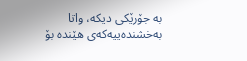بە جۆرێکی دیکە، واتا بەخشندەییەکەی هێندە بۆ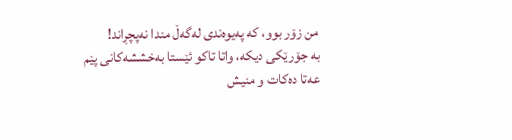من زۆر بوو، کە پەیوەندی لەگەڵ مندا نەپچڕاند!
بە جۆرێکی دیکە، واتا تاکو ئێستا بەخششەکانی پێم عەتا دەکات و منیش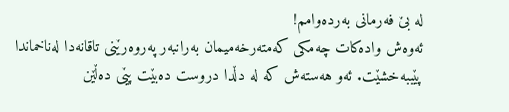لە بێ فەرمانی بەردەوامم!
ئەوەش وادەکات چەمکی کەمتەرخەمیمان بەرانبەر پەروەرێنی تاقانەدا لەناخماندا پێببەخشێت. ئەو هەستەش کە لە دڵدا دروست دەبێت پێی دەڵێن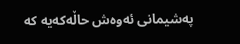پەشیمانی ئەوەش حاڵەکەیە کە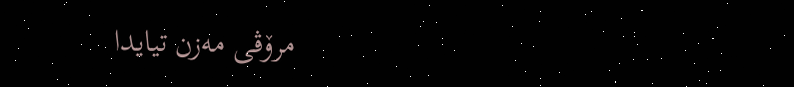مرۆڤی مەزن تیایدا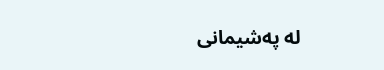لە پەشیمانی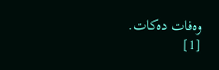وەفات دەکات.
[1]